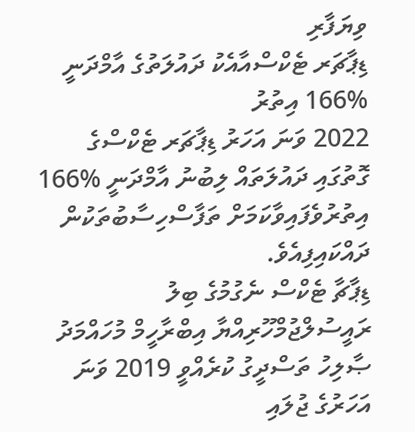ވިޔަފާރި
ޑިޕާޗަރ ޓެކްސްއާއެކު ދައުލަތުގެ އާމްދަނީ %166 އިތުރު
2022 ވަނަ އަހަރު ޑިޕާޗަރ ޓެކްސްގެ ގޮތުގައި ދައުލަތައް ލިބުނު އާމްދަނީ %166 އިތުރުވެފައިވާކަމަށް ތަފާސްހިސާބުތަކުން ދައްކައިފިއެވެ.
ޑިޕާޗާ ޓެކްސް ނެގުމުގެ ބިލު ރައީސުލްޖުމްހޫރިއްޔާ އިބްރާހީމް މުހައްމަދު ޞާލިހު ތަސްދީގު ކުރެއްވީ 2019 ވަނަ އަހަރުގެ ޖުލައި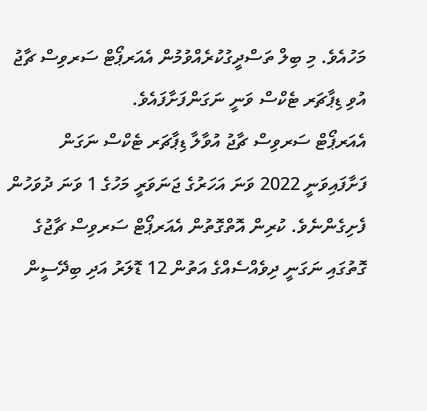މަހުއެވެ. މި ބިލް ތަސްދީގުކުރެއްވުމުން އެއަރޕޯޓް ސަރވިސް ޗާޖު އުވި ޑިޕާޗަރ ޓެކްސް ވަނީ ނަގަންފަށާފައެވެ.
އެއަރޕޯޓް ސަރވިސް ޗާޖު އުވާލާ ޑިޕާޗަރ ޓެކްސް ނަގަން ފަށާފައިވަނީ 2022 ވަނަ އަހަރުގެ ޖަނަވަރީ މަހުގެ 1 ވަނަ ދުވަހުން ފެށިގެންނެވެ. ކުރިން އޮތްގޮތުން އެއަރޕޯޓް ސަރވިސް ޗާޖުގެ ގޮތުގައި ނަގަނީ ދިވެއްސެއްގެ އަތުން 12 ޑޮލަރު އަދި ބިދޭސީން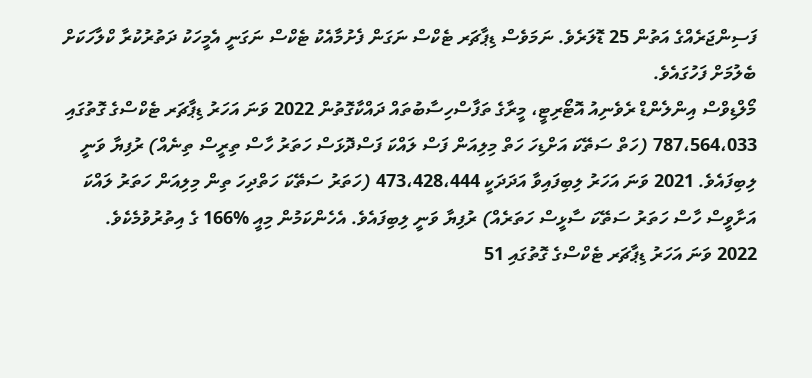ފަސިންޖަރެއްގެ އަތުން 25 ޑޮލަރެވެ. ނަމަވެސް ޑިޕާޗަރ ޓެކްސް ނަގަން ފެށުމާއެކު ޓެކްސް ނަގަނީ އެމީހަކު ދަތުރުކުރާ ކްލާހަކަށް ބެލުމަށް ފަހުގައެވެ.
މޯލްޑިވްސް އިންލެންޑް ރެވެނިއު އޮޓޯރިޓީ، މީރާގެ ތަފާސްހިސާބުތައް ދައްކާގޮތުން 2022 ވަނަ އަހަރު ޑިޕާޗަރ ޓެކްސްގެ ގޮތުގައި 787،564،033 (ހަތް ސަތޭކަ އަށްޑިހަ ހަތް މިލިއަން ފަސް ލައްކަ ފަސްދޮޅަސް ހަތަރު ހާސް ތިރީސް ތިނެއް) ރުފިޔާ ވަނީ ލިބިފައެވެ. 2021 ވަނަ އަހަރު ލިބިފައިވާ އަދަދަކީ 473،428،444 (ހަތަރު ސަތޭކަ ހަތްދިހަ ތިން މިލިއަން ހަތަރު ލައްކަ އަށާވީސް ހާސް ހަތަރު ސަތޭކަ ސާޅީސް ހަތަރެއް) ރުފިޔާ ވަނީ ލިބިފައެވެ. އެހެންކަމުން މިއީ %166 ގެ އިތުރުވުމެކެވެ.
2022 ވަނަ އަހަރު ޑިޕާޗަރ ޓެކްސްގެ ގޮތުގައި 51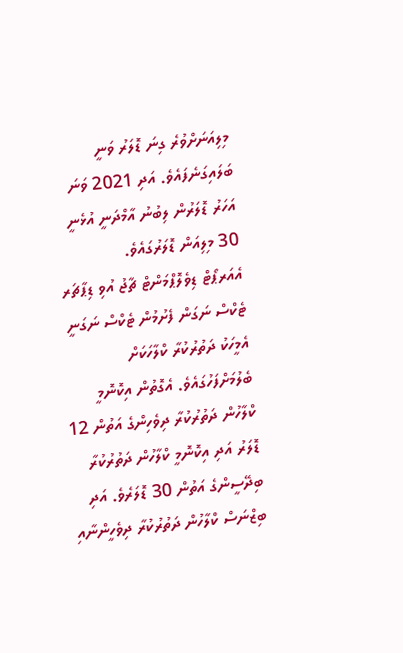މިލިއަނަށްވުރެ ގިނަ ޑޮލަރު ވަނީ ބަލައިގަނެފައެވެ. އަދި 2021 ވަނަ އަހަރު ޑޮލަރުން ލިބުނު އާމްދަނީ އުޅެނީ 30 މިލިއަން ޑޮލަރުގައެވެ.
އެއަރޕޯޓް ޑިވެލޮޕްމަންޓް ޗާޖު އުވި ޑިޕާޗަރ ޓެކްސް ނަގަން ފެށުމުން ޓެކްސް ނަގަނީ އެމީހަކު ދަތުރުކުރާ ކްލާހަކަށް ބެލުމަށްފަހުގައެވެ. އެގޮތުން އިކޮނޮމީ ކްލާހުން ދަތުރުކުރާ ދިވެހިންގެ އަތުން 12 ޑޮލަރު އަދި އިކޮނޮމީ ކްލާހުން ދަތުރުކުރާ ބިދޭސީންގެ އަތުން 30 ޑޮލަރެވެ. އަދި ބިޒްނަސް ކްލާހުން ދަތުރުކުރާ ދިވެހީންނާއި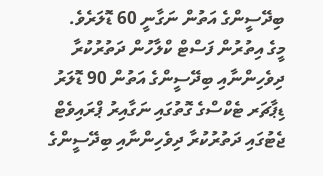ބިދޭސީންގެ އަތުން ނަގާނީ 60 ޑޮލަރެވެ.
މީގެ އިތުރުން ފަސްޓް ކްލާހުން ދަތުރުކުރާ ދިވެހިންނާއި ބިދޭސީންގެ އަތުން 90 ޑޮލަރު ޑިޕާޗަރ ޓެކްސްގެ ގޮތުގައި ނަގާއިރު ޕްރައިވެޓް ޖެޓުގައި ދަތުރުކުރާ ދިވެހިންނާއި ބިދޭސީންގެ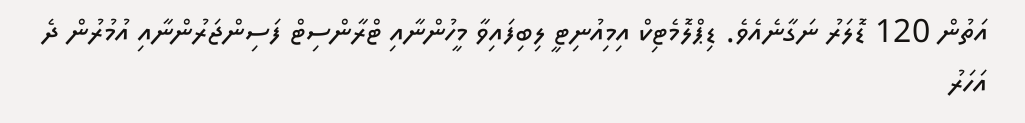އަތުން 120 ޑޮލަރު ނަގާނެއެވެ. ޑިޕްލޮމެޓިކް އިމިއުނިޓީ ލިބިފައިވާ މީހުންނާއި ޓްރާންސިޓް ފަސިންޖަރުންނާއި އުމުރުން ދެ އަހަރު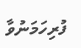ފުރިހަމަނުވާ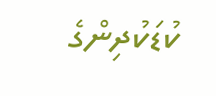ކުޑަކުދިންގެ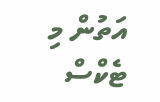އަތުން މި ޓެކްސް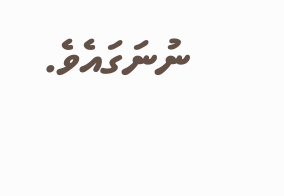ނުނަގައެވެ.